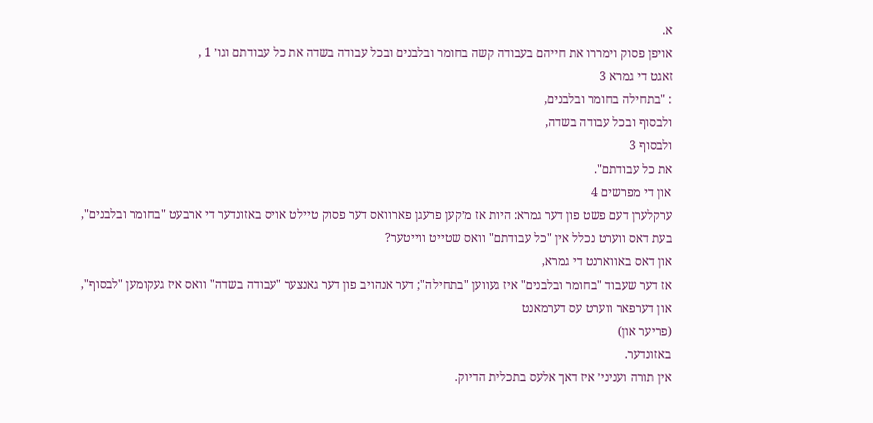א.
אויפן פסוק וימררו את חייהם בעבודה קשה בחומר ובלבנים ובכל עבודה בשדה את כל עבודתם וגו׳ 1 ,
זאגט די גמרא 3
: "בתחילה בחומר ובלבנים,
ולבסוף ובכל עבודה בשדה,
ולבסוף 3
את כל עבודתם".
און די מפרשים 4
ערקלערן דעם פשט פון דער גמרא: היות אז מ׳קען פרעגן פארוואס דער פסוק טיילט אויס באזונדער די ארבעט "בחומר ובלבנים",
בעת דאס ווערט נכלל אין "כל עבודתם" וואס שטייט ווייטער?
און דאס באווארנט די גמרא,
אז דער שעבוד "בחומר ובלבנים" איז געווען "בתחילה"; דער אנהויב פון דער גאנצער "עבודה בשדה" וואס איז געקומען "לבסוף",
און דערפאר ווערט עס דערמאנט
(פריער און)
באזונדער.
אין תורה ועניני׳ איז דאך אלעס בתכלית הדיוק.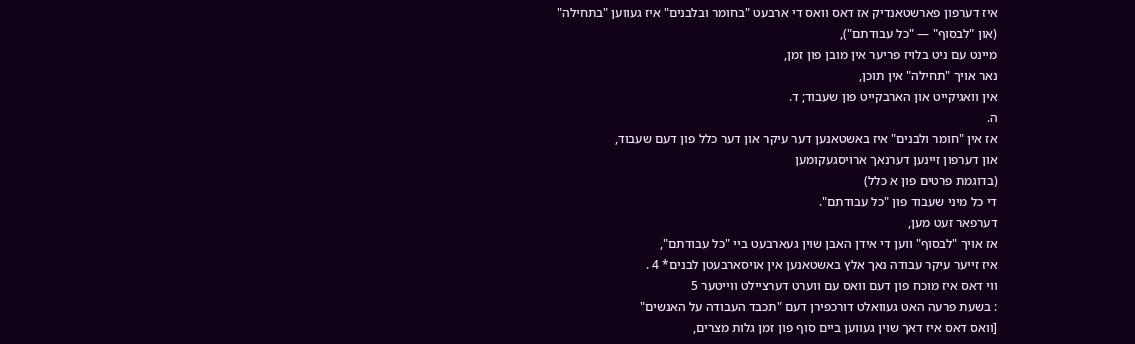איז דערפון פארשטאנדיק אז דאס וואס די ארבעט "בחומר ובלבנים" איז געווען "בתחילה"
(און "לבסוף" — "כל עבודתם"),
מיינט עם ניט בלויז פריער אין מובן פון זמן,
נאר אויך "תחילה" אין תוכן,
אין וואגיקייט און הארבקייט פון שעבוד; ד.
ה.
אז אין "חומר ולבנים" איז באשטאנען דער עיקר און דער כלל פון דעם שעבוד,
און דערפון זיינען דערנאך ארויסגעקומען
(בדוגמת פרטים פון א כלל)
די כל מיני שעבוד פון "כל עבודתם".
דערפאר זעט מען,
אז אויך "לבסוף" ווען די אידן האבן שוין געארבעט ביי "כל עבודתם",
איז זייער עיקר עבודה נאך אלץ באשטאנען אין אויסארבעטן לבנים* 4 .
ווי דאס איז מוכח פון דעם וואס עם ווערט דערציילט ווייטער 5
: בשעת פרעה האט געוואלט דורכפירן דעם "תכבד העבודה על האנשים"
[וואס דאס איז דאך שוין געווען ביים סוף פון זמן גלות מצרים,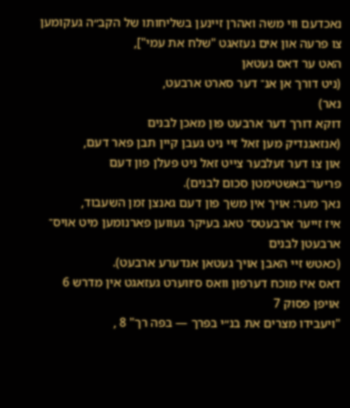נאכדעם ווי משה ואהרן זיינען בשליחותו של הקב״ה געקומען צו פרעה און אים געזאגט "שלח את עמי"],
האט ער דאס געטאן
(ניט דורך אן אנ־ דער סארט ארבעט,
נאר)
דוקא דורך דער ארבעט פון מאכן לבנים
(אנזאגנדיק מען זאל זיי ניט געבן קיין תבן פאר דעם,
און צו דער זעלבער צייט זאל ניט פעלן פון דעם פריער־באשטימטן סכום לבנים).
נאך מער: אויך אין משך פון דעם גאנצן זמן השעבוד,
איז זייער ארבעטס־ טאג בעיקר געווען פארנומען מיט אויס־ ארבעטן לבנים
(כאטש זיי האבן אויך געטאן אנדערע ארבעט).
דאס איז מוכח דערפון וואס ס׳ווערט געזאגט אין מדרש 6
אויפן פסוק 7
"ויעבידו מצרים את בנ״י בפרך — בפה רך" 8 ,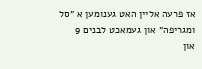אז פרעה אליין האט גענומען א ״סל ומגריפה״ און געמאכט לבנים 9
און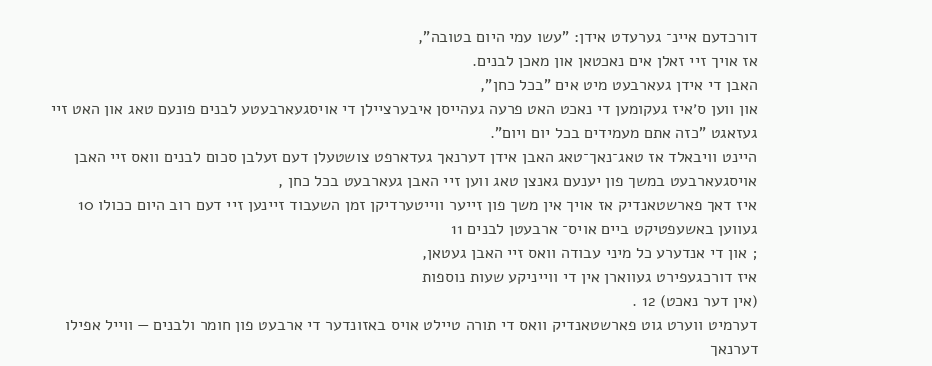דורכדעם איינ־ גערעדט אידן: "עשו עמי היום בטובה",
אז אויך זיי זאלן אים נאכטאן און מאכן לבנים.
האבן די אידן געארבעט מיט אים "בכל כחן",
און ווען ס׳איז געקומען די נאכט האט פרעה געהייסן איבערציילן די אויסגעארבעטע לבנים פונעם טאג און האט זיי געזאגט "כזה אתם מעמידים בכל יום ויום".
היינט וויבאלד אז טאג־נאך־טאג האבן אידן דערנאך געדארפט צושטעלן דעם זעלבן סכום לבנים וואס זיי האבן אויסגעארבעט במשך פון יענעם גאנצן טאג ווען זיי האבן געארבעט בכל כחן ,
איז דאך פארשטאנדיק אז אויך אין משך פון זייער ווייטערדיקן זמן השעבוד זיינען זיי דעם רוב היום ככולו 10
געווען באשעפטיקט ביים אויס־ ארבעטן לבנים 11
; און די אנדערע כל מיני עבודה וואס זיי האבן געטאן,
איז דורכגעפירט געווארן אין די ווייניקע שעות נוספות
(אין דער נאכט) 12 .
דערמיט ווערט גוט פארשטאנדיק וואס די תורה טיילט אויס באזונדער די ארבעט פון חומר ולבנים — ווייל אפילו דערנאך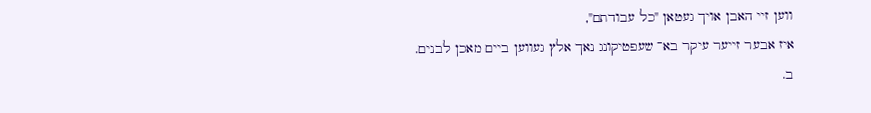ווען זיי האבן אויך געטאן "כל עבודתם",
איז אבער זייער עיקר בא־ שעפטיקונג נאך אלץ געווען ביים מאכן לבנים.
ב.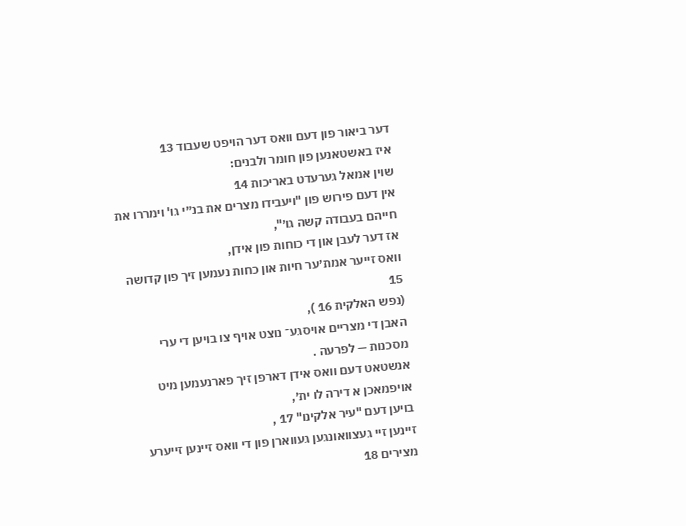דער ביאור פון דעם וואס דער הויפט שעבוד 13
איז באשטאנען פון חומר ולבנים:
שוין אמאל גערעדט באריכות 14
אין דעם פירוש פון "ויעבידו מצרים את בנ״י גו' וימררו את חייהם בעבודה קשה גו׳",
אז דער לעבן און די כוחות פון אידן,
וואס זייער אמת׳ער חיות און כחות נעמען זיך פון קדושה 15
(נפש האלקית 16 ),
האבן די מצריים אויסגע־ נוצט אויף צו בויען די ערי מסכנות — לפרעה .
אנשטאט דעם וואס אידן דארפן זיך פארנעמען מיט אויפמאכן א דירה לו ית׳,
בויען דעם "עיר אלקינו" 17 ,
זיינען זיי געצוואונגען געווארן פון די וואס זיינען זייערע מצירים 18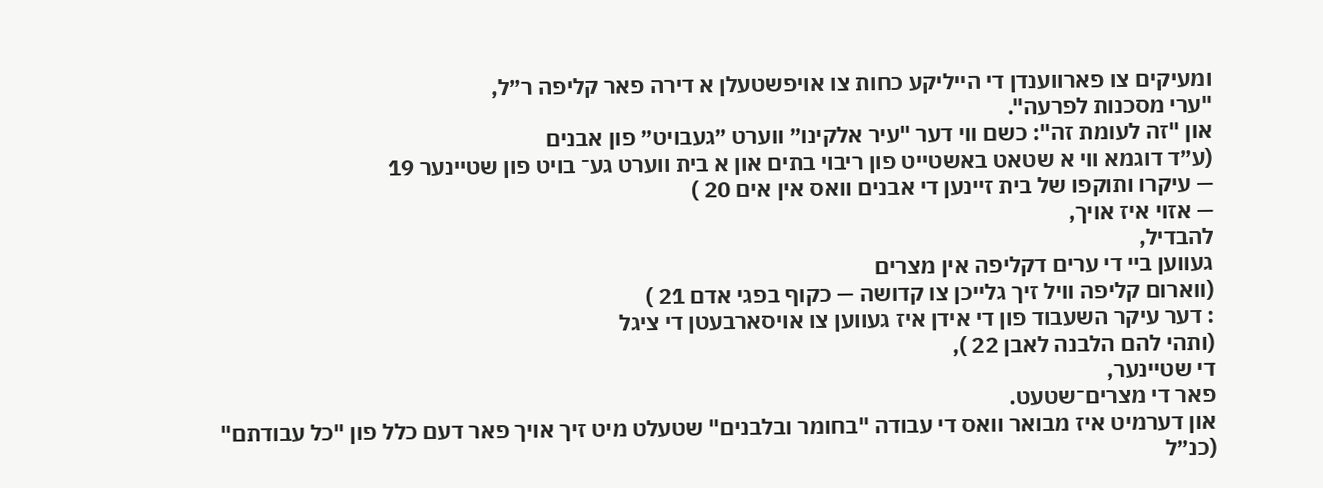ומעיקים צו פארווענדן די הייליקע כחות צו אויפשטעלן א דירה פאר קליפה ר״ל,
"ערי מסכנות לפרעה".
און "זה לעומת זה": כשם ווי דער "עיר אלקינו״ ווערט ״געבויט״ פון אבנים
(ע״ד דוגמא ווי א שטאט באשטייט פון ריבוי בתים און א בית ווערט גע־ בויט פון שטיינער 19
— עיקרו ותוקפו של בית זיינען די אבנים וואס אין אים 20 )
— אזוי איז אויך,
להבדיל,
געווען ביי די ערים דקליפה אין מצרים
(ווארום קליפה וויל זיך גלייכן צו קדושה — כקוף בפגי אדם 21 )
: דער עיקר השעבוד פון די אידן איז געווען צו אויסארבעטן די ציגל
(ותהי להם הלבנה לאבן 22 ),
די שטיינער,
פאר די מצרים־שטעט.
און דערמיט איז מבואר וואס די עבודה "בחומר ובלבנים" שטעלט מיט זיך אויך פאר דעם כלל פון "כל עבודתם"
(כנ״ל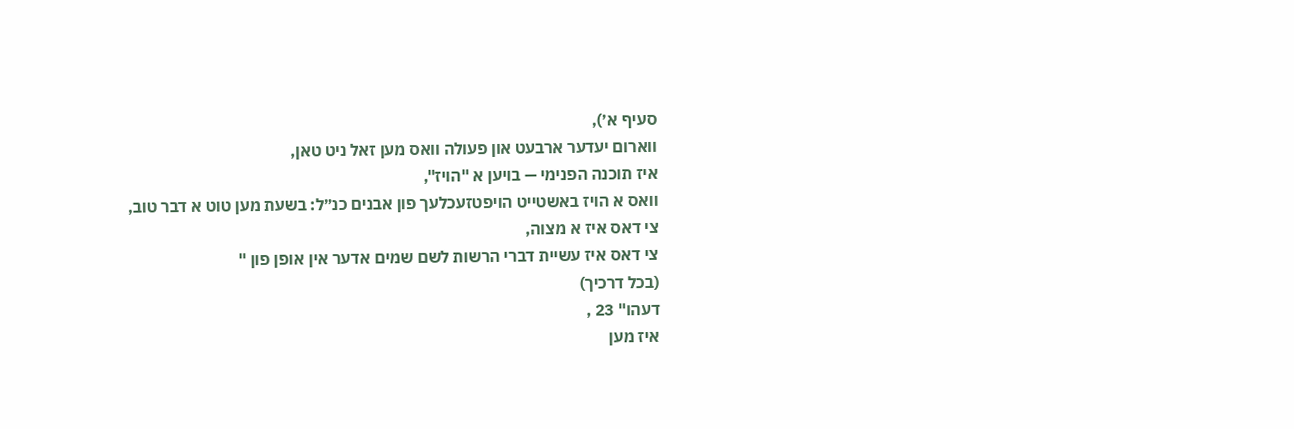סעיף א׳),
ווארום יעדער ארבעט און פעולה וואס מען זאל ניט טאן,
איז תוכנה הפנימי — בויען א "הויז",
וואס א הויז באשטייט הויפטזעכלעך פון אבנים כנ״ל: בשעת מען טוט א דבר טוב,
צי דאס איז א מצוה,
צי דאס איז עשיית דברי הרשות לשם שמים אדער אין אופן פון "
(בכל דרכיך)
דעהו" 23 ,
איז מען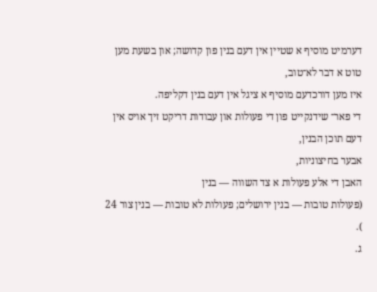דערמיט מוסיף א שטיין אין דעם בנין פון קדושה; און בשעת מען טוט א דבר לא־טוב,
איז מען דורכדעם מוסיף א ציגל אין דעם בנין דקליפה.
די פאר־ שידנקייט פון די פעולות און עבודות דריקט זיך אויס אין דעם תוכן הבנין,
אבער בחיצוניות,
האבן די אלע פעולות א צד השווה — בנין
(פעולות טובות — בנין ירושלים; פעולות לא טובות — בנין צור 24 ).
ג.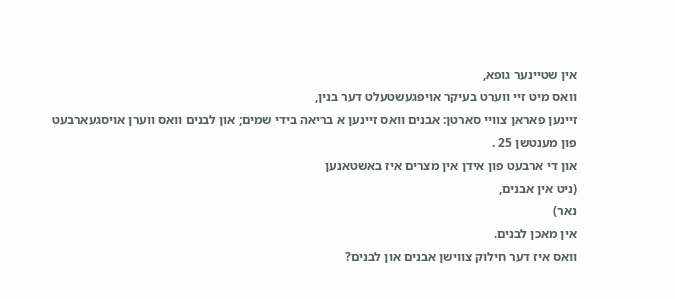אין שטיינער גופא,
וואס מיט זיי ווערט בעיקר אויפגעשטעלט דער בנין,
זיינען פאראן צוויי סארטן: אבנים וואס זיינען א בריאה בידי שמים; און לבנים וואס ווערן אויסגעארבעט פון מענטשן 25 .
און די ארבעט פון אידן אין מצרים איז באשטאנען
(ניט אין אבנים,
נאר)
אין מאכן לבנים.
וואס איז דער חילוק צווישן אבנים און לבנים?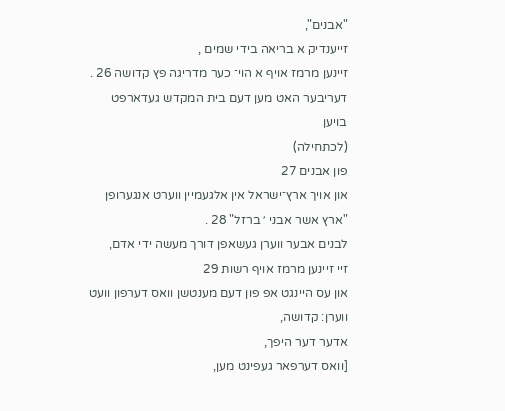"אבנים",
זייענדיק א בריאה בידי שמים ,
זיינען מרמז אויף א הוי־ כער מדריגה פץ קדושה 26 .
דעריבער האט מען דעם בית המקדש געדארפט בויען
(לכתחילה)
פון אבנים 27
און אויך ארץ־ישראל אין אלגעמיין ווערט אנגערופן "ארץ אשר אבני ׳ ברזל" 28 .
לבנים אבער ווערן געשאפן דורך מעשה ידי אדם,
זיי זיינען מרמז אויף רשות 29
און עס היינגט אפ פון דעם מענטשן וואס דערפון וועט ווערן: קדושה,
אדער דער היפך,
[וואס דערפאר געפינט מען,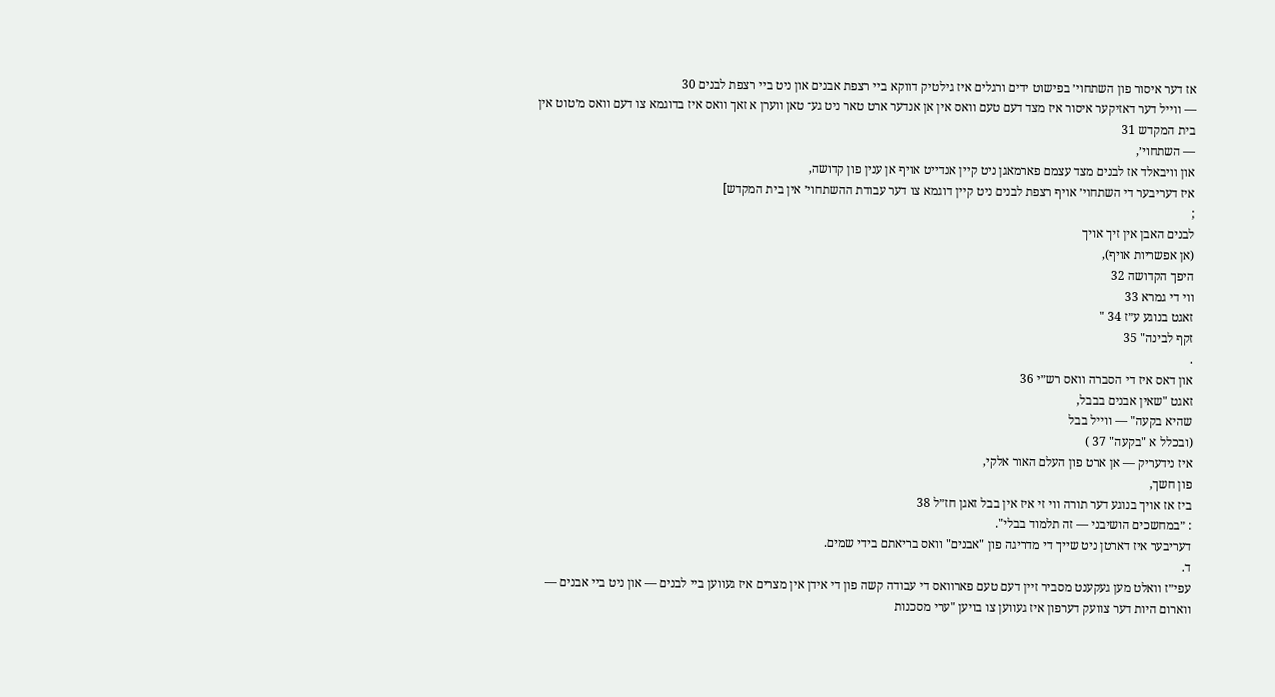אז דער איסור פון השתחוי׳ בפישוט ידים ורגלים איז גילטיק דווקא ביי רצפת אבנים און ניט ביי רצפת לבנים 30
— ווייל דער דאזיקער איסור איז מצד דעם טעם וואס אין אן אנדער ארט טאר ניט גע־ טאן ווערן א זאך וואס איז בדוגמא צו דעם וואס מ׳טוט אין בית המקדש 31
— השתחוי׳,
און וויבאלד אז לבנים מצד עצמם פארמאגן ניט קיין אנדייט אויף אן ענין פון קדושה,
איז דעריבער די השתחוי׳ אויף רצפת לבנים ניט קיין דוגמא צו דער עבודת ההשתחוי׳ אין בית המקדש]
;
לבנים האבן אין זיך אויך
(אן אפשריות אויף),
היפך הקדושה 32
ווי די גמרא 33
זאגט בנוגע ע״ז 34 "
זקף לבינה" 35
.
און דאס איז די הסברה וואס רש״י 36
זאגט "שאין אבנים בבבל,
שהיא בקעה" — ווייל בבל
(ובכלל א "בקעה" 37 )
איז נידעריק — אן ארט פון העלם האור אלקי,
פון חשך,
ביז אז אויך בנוגע דער תורה ווי זי איז אין בבל זאגן חז״ל 38
: ״במחשכים הושיבני — זה תלמוד בבלי".
דעריבער איז דארטן ניט שייך די מדריגה פון "אבנים" וואס בריאתם בידי שמים.
ד.
עפי״ז וואלט מען געקענט מסביר זיין דעם טעם פארוואס די עבודה קשה פון די אידן אין מצרים איז געווען ביי לבנים — און ניט ביי אבנים — ווארום היות דער צוועק דערפון איז געווען צו בויען "ערי מסכנות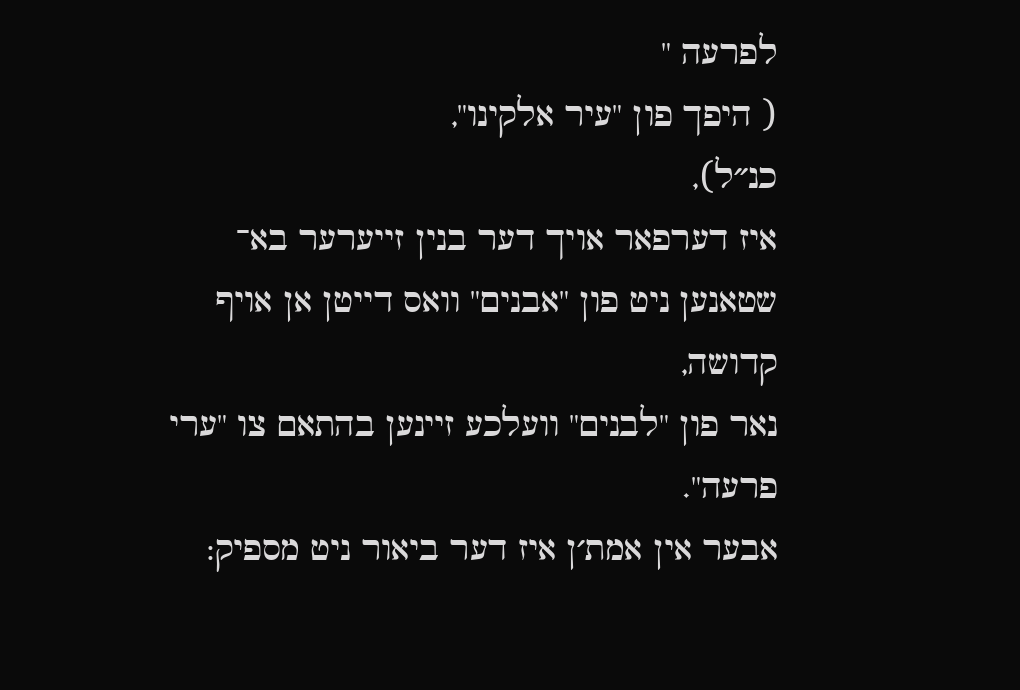לפרעה "
( היפך פון "עיר אלקינו",
כנ״ל),
איז דערפאר אויך דער בנין זייערער בא־ שטאנען ניט פון "אבנים" וואס דייטן אן אויף קדושה,
נאר פון "לבנים" וועלכע זיינען בהתאם צו "ערי פרעה".
אבער אין אמת׳ן איז דער ביאור ניט מספיק: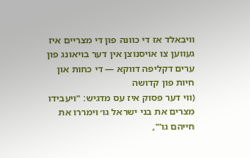וויבאלד אז די כוונה פון די מצריים איז געווען צו אויסנוצן אין דער בויאונג פון ערים דקליפה דווקא — די כחות און חיות פון קדושה
(ווי דער פסוק איז עס מדגיש: "ויעבידו מצרים את בני ישראל גו׳ וימררו את חייהם גו'",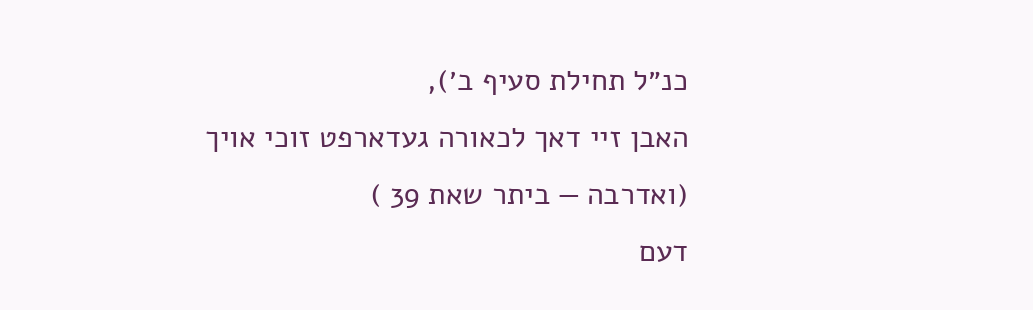כנ״ל תחילת סעיף ב׳),
האבן זיי דאך לכאורה געדארפט זוכי אויך
(ואדרבה — ביתר שאת 39 )
דעם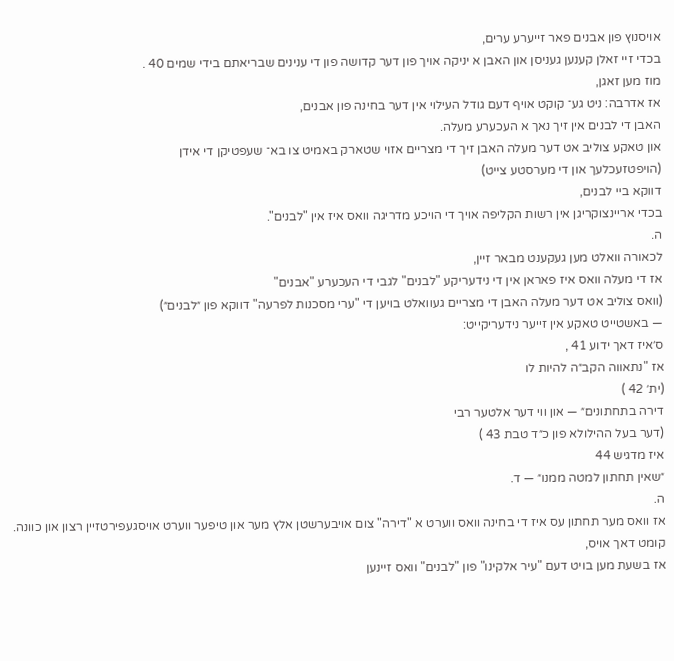אויסנוץ פון אבנים פאר זייערע ערים,
בכדי זיי זאלן קענען געניסן און האבן א יניקה אויך פון דער קדושה פון די ענינים שבריאתם בידי שמים 40 .
מוז מען זאגן,
אז אדרבה: ניט גע־ קוקט אויף דעם גודל העילוי אין דער בחינה פון אבנים,
האבן די לבנים אין זיך נאך א העכערע מעלה.
און טאקע צוליב אט דער מעלה האבן זיך די מצריים אזוי שטארק באמיט צו בא־ שעפטיקן די אידן
(הויפטזעכלעך און די מערסטע צייט)
דווקא ביי לבנים,
בכדי אריינצוקריגן אין רשות הקליפה אויך די הויכע מדריגה וואס איז אין "לבנים".
ה.
לכאורה וואלט מען געקענט מבאר זיין,
אז די מעלה וואס איז פאראן אין די נידעריקע "לבנים" לגבי די העכערע "אבנים"
(וואס צוליב אט דער מעלה האבן די מצריים געוואלט בויען די "ערי מסכנות לפרעה" דווקא פון ״לבנים״)
— באשטייט טאקע אין זייער נידעריקייט:
ס׳איז דאך ידוע 41 ,
אז "נתאווה הקב״ה להיות לו
(ית׳ 42 )
דירה בתחתונים״ — און ווי דער אלטער רבי
(דער בעל ההילולא פון כ״ד טבת 43 )
איז מדגיש 44
״שאין תחתון למטה ממנו״ — ד.
ה.
אז וואס מער תחתון עס איז די בחינה וואס ווערט א "דירה" צום אויבערשטן אלץ מער און טיפער ווערט אויסגעפירטזיין רצון און כוונה.
קומט דאך אויס,
אז בשעת מען בויט דעם "עיר אלקינו" פון "לבנים" וואס זיינען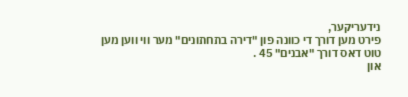נידעריקער,
פירט מען דורך די כוונה פון "דירה בתחתונים" מער ווי ווען מען טוט דאס דורך "אבנים" 45 .
און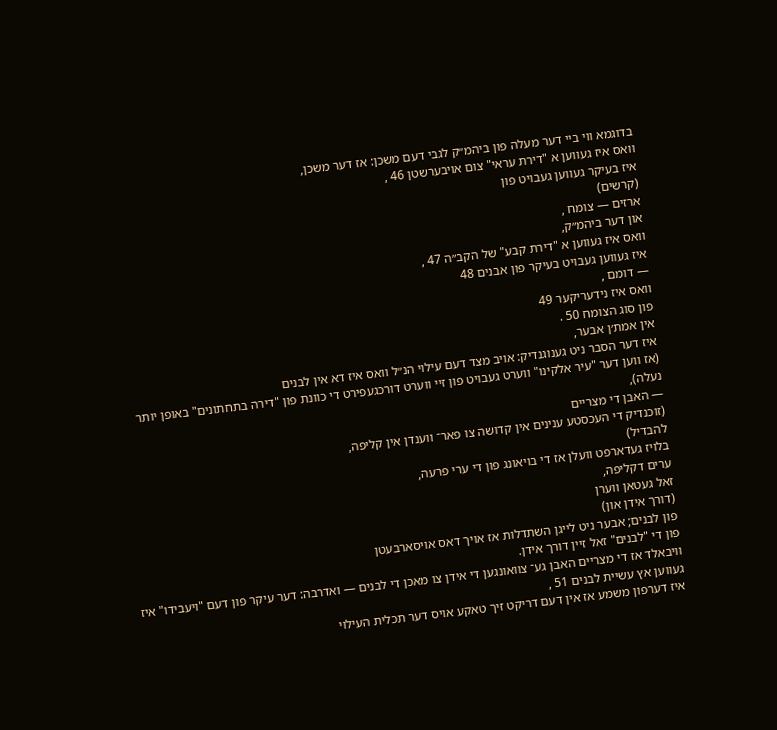בדוגמא ווי ביי דער מעלה פון ביהמ״ק לגבי דעם משכן: אז דער משכן,
וואס איז געווען א "דירת עראי" צום אויבערשטן 46 ,
איז בעיקר געווען געבויט פון
(קרשים)
ארזים — צומח ,
און דער ביהמ״ק,
וואס איז געווען א "דירת קבע" של הקב״ה 47 ,
איז געווען געבויט בעיקר פון אבנים 48
— דומם ,
וואס איז נידעריקער 49
פון סוג הצומח 50 .
אין אמת׳ן אבער,
איז דער הסבר ניט גענוגנדיק: אויב מצד דעם עילוי הנ״ל וואס איז דא אין לבנים
(אז ווען דער "עיר אלקינו" ווערט געבויט פון זיי ווערט דורכגעפירט די כוונת פון "דירה בתחתונים" באופן יותר נעלה),
— האבן די מצריים
(זוכנדיק די העכסטע ענינים אין קדושה צו פאר־ ווענדן אין קליפה,
להבדיל)
בלויז געדארפט וועלן אז די בויאונג פון די ערי פרעה,
ערים דקליפה,
זאל געטאן ווערן
(דורך אידן און)
פון לבנים; אבער ניט לייגן השתדלות אז אויך דאס אויסארבעטן
פון די "לבנים" זאל זיין דורך אידן.
וויבאלד אז די מצריים האבן גע־ צוואונגען די אידן צו מאכן די לבנים — ואדרבה: דער עיקר פון דעם "ויעבידו" איז געווען אץ עשיית לבנים 51 ,
איז דערפון משמע אז אין דעם דריקט זיך טאקע אויס דער תכלית העילוי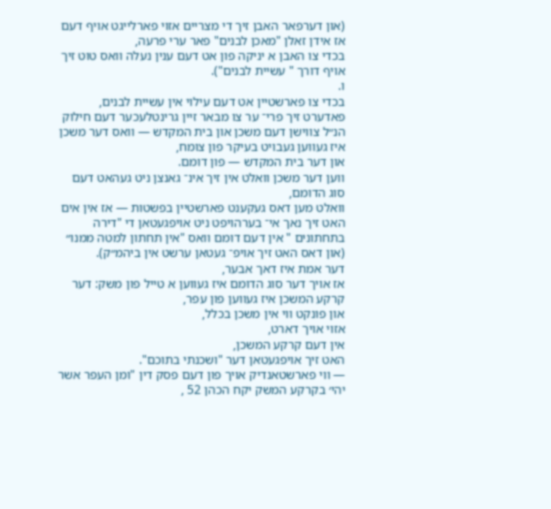(און דערפאר האבן זיך די מצריים אזוי פארלייגט אויף דעם אז אידן זאלן "מאכן לבנים" פאר ערי פרעה,
בכדי צו האבן א יניקה פון אט דעם ענין נעלה וואס טוט זיך אויף דורך " עשיית לבנים").
ו.
בכדי צו פארשטיין אט דעם עילוי אין עשיית לבנים,
פאדערט זיך פרי־ ער צו מבאר זיין גרינטלעכער דעם חילוק הנ״ל צווישן דעם משכן און בית המקדש — וואס דער משכן איז געווען געבויט בעיקר פון צומח,
און דער בית המקדש — פון דומם.
ווען דער משכן וואלט אין זיך אינ־ גאנצן ניט געהאט דעם סוג הדומם,
וואלט מען דאס געקענט פארשטיין בפשטות — אז אין אים האט זיך נאך אי־ בערהויפט ניט אויפגעטאן די "דירה בתחתונים " אין דעם דומם וואס "אין תחתון למטה ממנו״
(און דאס האט זיך אויפ־ געטאן ערשט אין ביהמ״ק).
דער אמת איז דאך אבער,
אז אויך דער סוג הדומם איז געווען א טייל פון משק: דער קרקע המשכן איז געווען פון עפר,
און פונקט ווי אין משכן בכלל,
אזוי אויך דארט,
אין דעם קרקע המשכן,
האט זיך אויפגעטאן דער "ושכנתי בתוכם".
— ווי פארשטאנדיק אויך פון דעם פסק דין "ומן העפר אשר יהי׳ בקרקע המשק יקח הכהן 52 ,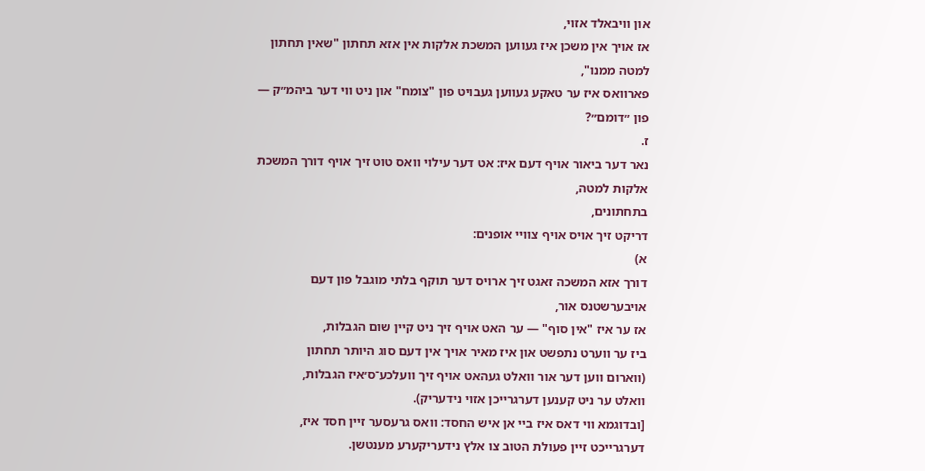און וויבאלד אזוי,
אז אויך אין משכן איז געווען המשכת אלקות אין אזא תחתון "שאין תחתון למטה ממנו",
פארוואס איז ער טאקע געווען געבויט פון "צומח" און ניט ווי דער ביהמ״ק — פון ״דומם״?
ז.
נאר דער ביאור אויף דעם איז: אט דער עילוי וואס טוט זיך אויף דורך המשכת אלקות למטה,
בתחתונים,
דריקט זיך אויס אויף צוויי אופנים:
א)
דורך אזא המשכה זאגט זיך ארויס דער תוקף בלתי מוגבל פון דעם אויבערשטנס אור,
אז ער איז "אין סוף" — ער האט אויף זיך ניט קיין שום הגבלות,
ביז ער ווערט נתפשט און איז מאיר אויך אין דעם סוג היותר תחתון
(ווארום ווען דער אור וואלט געהאט אויף זיך וועלכע־ס׳איז הגבלות,
וואלט ער ניט קענען דערגרייכן אזוי נידעריק).
[ובדוגמא ווי דאס איז ביי אן איש החסד: וואס גרעסער זיין חסד איז,
דערגרייכט זיין פעולת הטוב צו אלץ נידעריקערע מענטשן.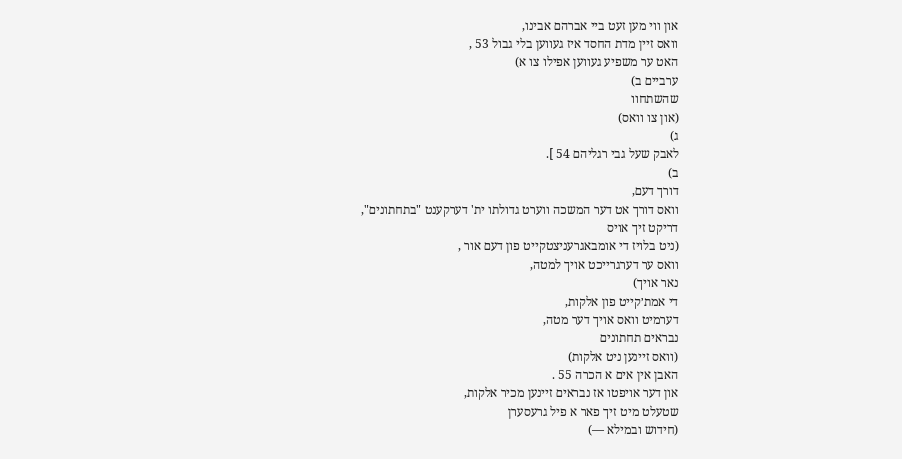און ווי מען זעט ביי אברהם אבינו,
וואס זיין מדת החסד איז געווען בלי גבול 53 ,
האט ער משפיע געווען אפילו צו א)
ערביים ב)
שהשתחוו
(און צו וואס)
ג)
לאבק שעל גבי רגליהם 54 ].
ב)
דורך דעם,
וואס דורך אט דער המשכה ווערט גדולתו ית' דערקענט "בתחתונים",
דריקט זיך אויס
(ניט בלויז די אומבאגרעניצטקייט פון דעם אור ,
וואס ער דערגרייכט אויך למטה,
נאר אויך)
די אמת׳קייט פון אלקות,
דערמיט וואס אויך דער מטה,
נבראים תחתונים
(וואס זיינען ניט אלקות)
האבן אין אים א הכרה 55 .
און דער אויפטו אז נבראים זיינען מכיר אלקות,
שטעלט מיט זיך פאר א פיל גרעסערן
(חידוש ובמילא —)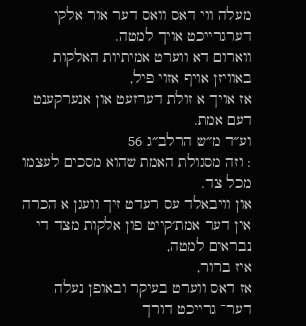מעלה ווי דאס וואס דער אור אלקי דערגרייכט אויך למטה.
ווארום דא ווערט אמיתיות האלקות באוויזן אויף אזוי פיל,
אז אויך א זולת דערזעט און אנערקענט דעם אמת.
וע״ד מ״ש הרלב״ג 56
: וזה מסגולת האמת שהוא מסכים לעצמו מכל צד.
און וויבאלד עס רעדט זיך וועגן א הכרה אין דער אמת׳קייט פון אלקות מצד די נבראים למטה,
איז ברור,
אז דאס ווערט בעיקר ובאופן נעלה דער־ גרייכט דורך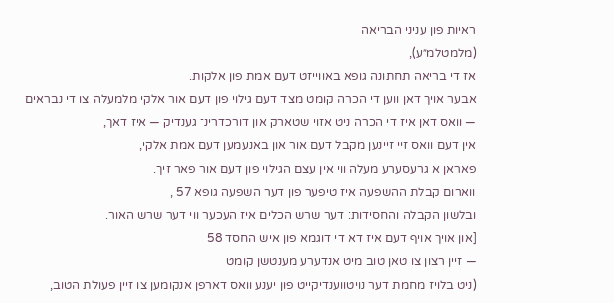ראיות פון עניני הבריאה
(מלמטלמ״ע),
אז די בריאה תחתונה גופא באווייזט דעם אמת פון אלקות.
אבער אויך דאן ווען די הכרה קומט מצד דעם גילוי פון דעם אור אלקי מלמעלה צו די נבראים — וואס דאן איז די הכרה ניט אזוי שטארק און דורכדרינ־ גענדיק — איז דאך,
אין דעם וואס זיי זיינען מקבל דעם אור און באנעמען דעם אמת אלקי,
פאראן א גרעסערע מעלה ווי אין עצם הגילוי פון דעם אור פאר זיך.
ווארום קבלת ההשפעה איז טיפער פון דער השפעה גופא 57 ,
ובלשון הקבלה והחסידות: דער שרש הכלים איז העכער ווי דער שרש האור.
[און אויך אויף דעם איז דא די דוגמא פון איש החסד 58
— זיין רצון צו טאן טוב מיט אנדערע מענטשן קומט
(ניט בלויז מחמת דער נויטווענדיקייט פון יענע וואס דארפן אנקומען צו זיין פעולת הטוב,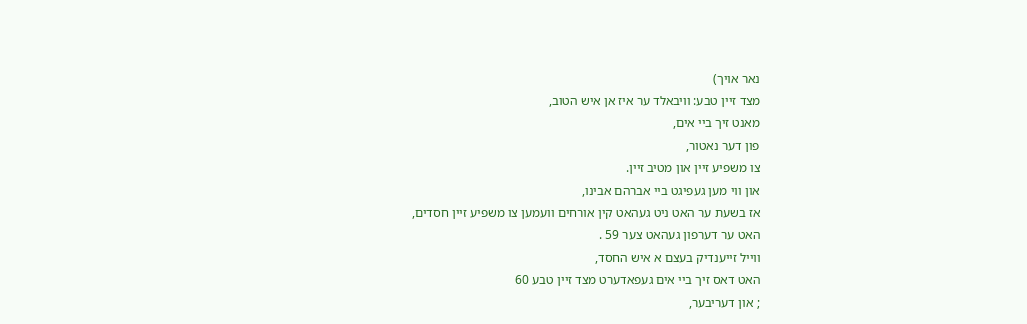נאר אויך)
מצד זיין טבע: וויבאלד ער איז אן איש הטוב,
מאנט זיך ביי אים,
פון דער נאטור,
צו משפיע זיין און מטיב זיין.
און ווי מען געפיגט ביי אברהם אבינו,
אז בשעת ער האט ניט געהאט קין אורחים וועמען צו משפיע זיין חסדים,
האט ער דערפון געהאט צער 59 .
ווייל זייענדיק בעצם א איש החסד,
האט דאס זיך ביי אים געפאדערט מצד זיין טבע 60
; און דעריבער,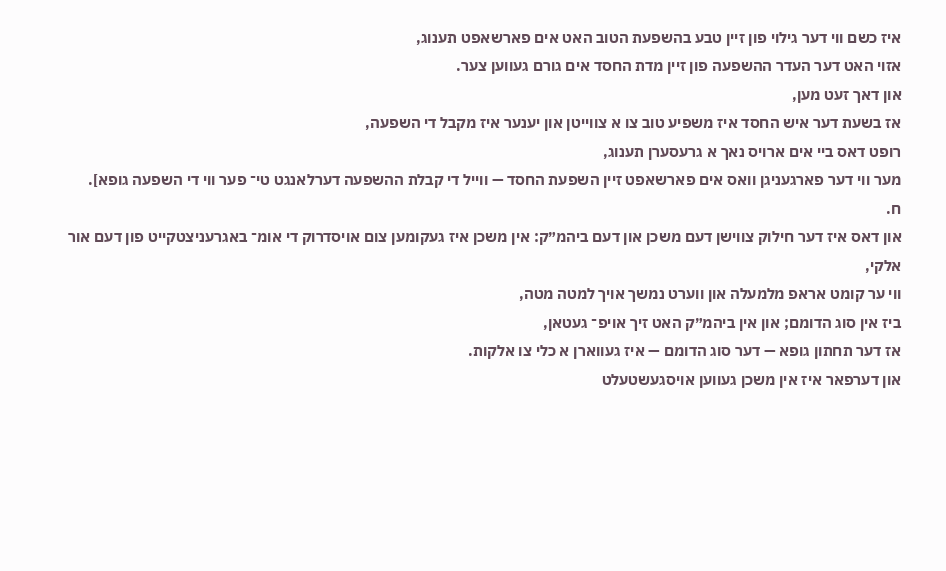איז כשם ווי דער גילוי פון זיין טבע בהשפעת הטוב האט אים פארשאפט תענוג,
אזוי האט דער העדר ההשפעה פון זיין מדת החסד אים גורם געווען צער.
און דאך זעט מען,
אז בשעת דער איש החסד איז משפיע טוב צו א צווייטן און יענער איז מקבל די השפעה,
רופט דאס ביי אים ארויס נאך א גרעסערן תענוג,
מער ווי דער פארגעניגן וואס אים פארשאפט זיין השפעת החסד — ווייל די קבלת ההשפעה דערלאנגט טי־ פער ווי די השפעה גופא].
ח.
און דאס איז דער חילוק צווישן דעם משכן און דעם ביהמ״ק: אין משכן איז געקומען צום אויסדרוק די אומ־ באגרעניצטקייט פון דעם אור אלקי,
ווי ער קומט אראפ מלמעלה און ווערט נמשך אויך למטה מטה,
ביז אין סוג הדומם; און אין ביהמ״ק האט זיך אויפ־ געטאן,
אז דער תחתון גופא — דער סוג הדומם — איז געווארן א כלי צו אלקות.
און דערפאר איז אין משכן געווען אויסגעשטעלט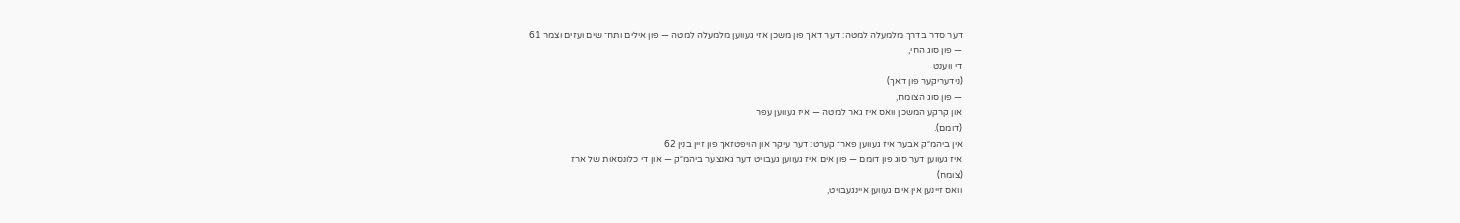דער סדר בדרך מלמעלה למטה: דער דאך פון משכן אזי געווען מלמעלה למטה — פון אילים ותח־ שים ועזים וצמר 61
— פון סוג החי,
די ווענט
(נידעריקער פון דאך)
— פון סוג הצומח,
און קרקע המשכן וואס איז גאר למטה — איז געווען עפר
(דומם).
אין ביהמ״ק אבער איז געווען פאר־ קערט: דער עיקר און הויפטזאך פון זיין בנין 62
איז געווען דער סוג פון דומם — פון אים איז געווען געבויט דער גאנצער ביהמ״ק — און די כלונסאות של ארז
(צומח)
וואס זיינען אין אים געווען איינגעבויט,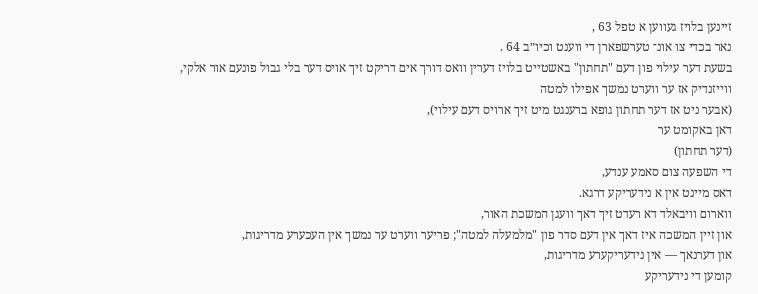זיינען בלויז געווען א טפל 63 ,
נאר בכדי צו אונ־ טערשפארן די ווענט וכיו״ב 64 .
בשעת דער עילוי פון דעם "תחתון" באשטייט בלויז דערין וואס דורך אים דריקט זיך אויס דער בלי גבול פונעם אור אלקי,
ווייזנדיק אז ער ווערט נמשך אפילו למטה
(אבער ניט אז דער תחתון גופא ברענגט מיט זיך ארויס דעם עילוי),
דאן באקומט ער
(דער תחתון)
די השפעה צום סאמע ענדע,
דאס מיינט אין א נידעריקע דרגא.
ווארום וויבאלד דא רעדט זיך דאך וועגן המשכת האור,
און זיין המשכה איז דאך אין דעם סדר פון "מלמעלה למטה"; פריער ווערט ער נמשך אין העכערע מדריגות,
און דערנאך — אין נידעריקערע מדריגות,
קומען די נידעריקע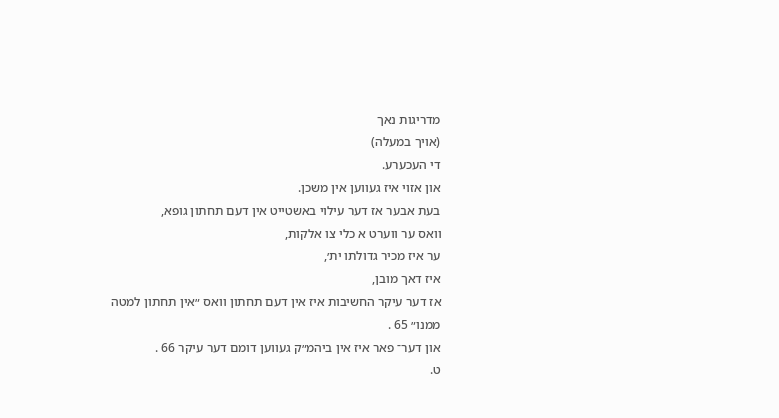מדריגות נאך
(אויך במעלה)
די העכערע.
און אזוי איז געווען אין משכן.
בעת אבער אז דער עילוי באשטייט אין דעם תחתון גופא,
וואס ער ווערט א כלי צו אלקות,
ער איז מכיר גדולתו ית׳,
איז דאך מובן,
אז דער עיקר החשיבות איז אין דעם תחתון וואס ״אין תחתון למטה ממנו״ 65 .
און דער־ פאר איז אין ביהמ״ק געווען דומם דער עיקר 66 .
ט.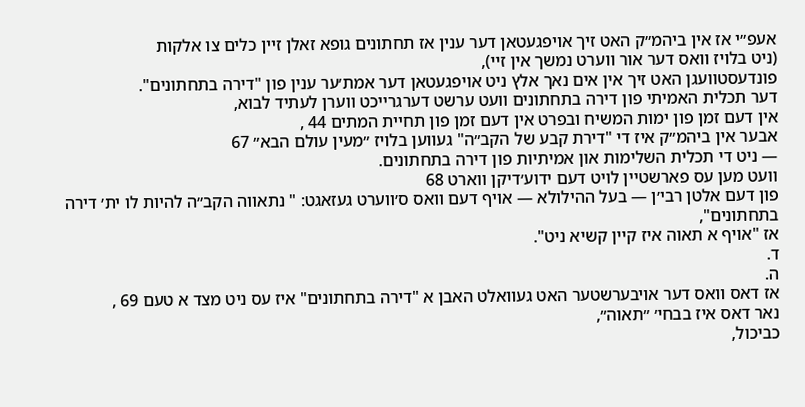אעפ״י אז אין ביהמ״ק האט זיך אויפגעטאן דער ענין אז תחתונים גופא זאלן זיין כלים צו אלקות
(ניט בלויז וואס דער אור ווערט נמשך אין זיי),
פונדעסטוועגן האט זיך אין אים נאך אלץ ניט אויפגעטאן דער אמת׳ער ענין פון "דירה בתחתונים".
דער תכלית האמיתי פון דירה בתחתונים וועט ערשט דערגרייכט ווערן לעתיד לבוא,
אין דעם זמן פון ימות המשיח ובפרט אין דעם זמן פון תחיית המתים 44 ,
אבער אין ביהמ״ק איז די "דירת קבע של הקב״ה" געווען בלויז ״מעין עולם הבא״ 67
— ניט די תכלית השלימות און אמיתיות פון דירה בתחתונים.
וועט מען עס פארשטיין לויט דעם ידוע׳דיקן ווארט 68
פון דעם אלטן רבי׳ן — בעל ההילולא — אויף דעם וואס ס׳ווערט געזאגט: " נתאווה הקב״ה להיות לו ית׳ דירה בתחתונים",
אז "אויף א תאוה איז קיין קשיא ניט".
ד.
ה.
אז דאס וואס דער אויבערשטער האט געוואלט האבן א "דירה בתחתונים" איז עס ניט מצד א טעם 69 ,
נאר דאס איז בבחי׳ ״תאוה״,
כביכול,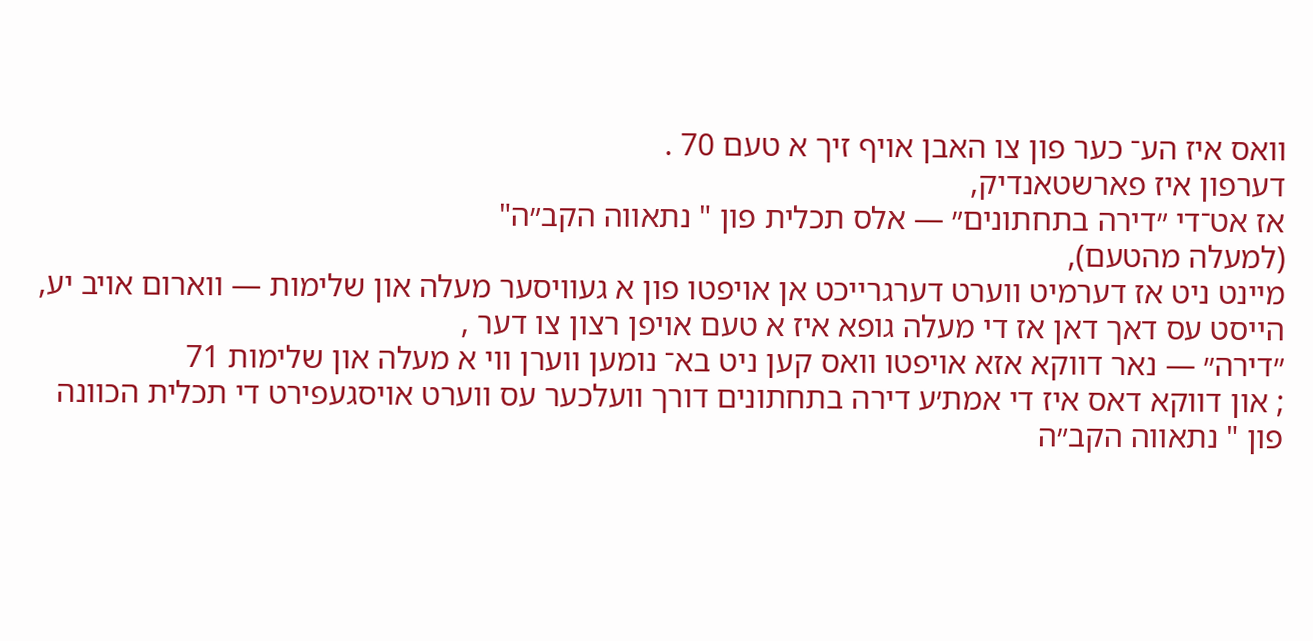וואס איז הע־ כער פון צו האבן אויף זיך א טעם 70 .
דערפון איז פארשטאנדיק,
אז אט־די ״דירה בתחתונים״ — אלס תכלית פון " נתאווה הקב״ה"
(למעלה מהטעם),
מיינט ניט אז דערמיט ווערט דערגרייכט אן אויפטו פון א געוויסער מעלה און שלימות — ווארום אויב יע,
הייסט עס דאך דאן אז די מעלה גופא איז א טעם אויפן רצון צו דער ,
״דירה״ — נאר דווקא אזא אויפטו וואס קען ניט בא־ נומען ווערן ווי א מעלה און שלימות 71
; און דווקא דאס איז די אמת׳ע דירה בתחתונים דורך וועלכער עס ווערט אויסגעפירט די תכלית הכוונה פון " נתאווה הקב״ה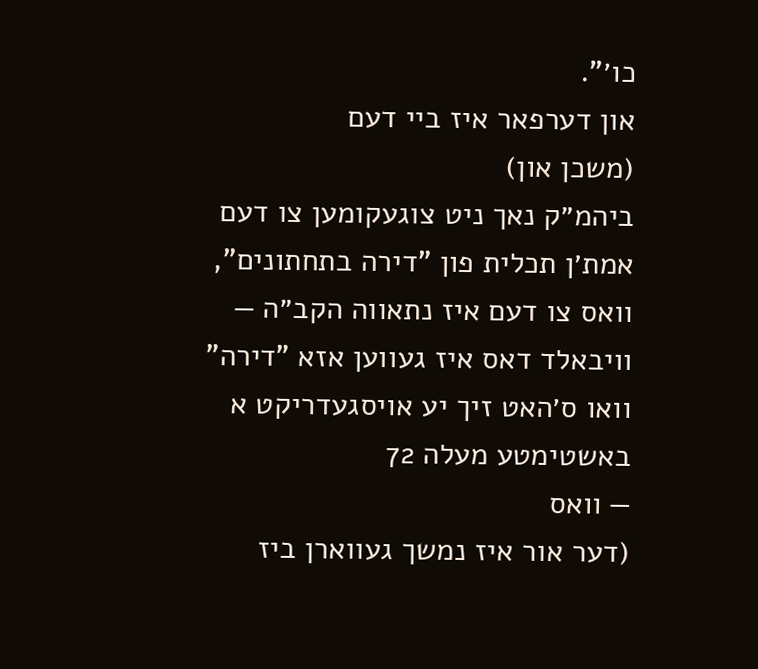כו׳".
און דערפאר איז ביי דעם
(משכן און)
ביהמ״ק נאך ניט צוגעקומען צו דעם אמת׳ן תכלית פון "דירה בתחתונים",
וואס צו דעם איז נתאווה הקב״ה — וויבאלד דאס איז געווען אזא "דירה" וואו ס׳האט זיך יע אויסגעדריקט א באשטימטע מעלה 72
— וואס
(דער אור איז נמשך געווארן ביז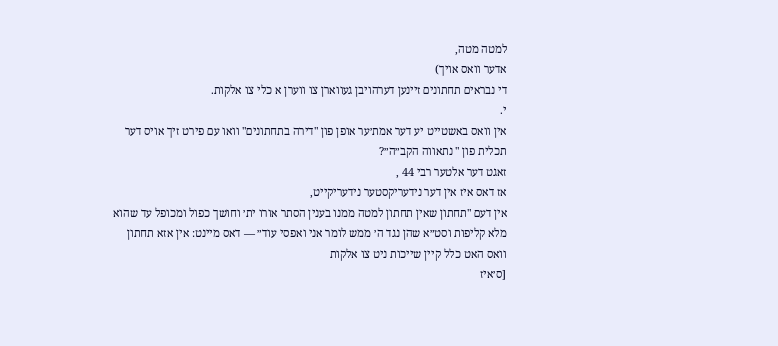למטה מטה,
אדער וואס אויך)
די נבראים תחתונים זיינען דערהויבן געווארן צו ווערן א כלי צו אלקות.
י.
אין וואס באשטייט יע דער אמת׳ער אופן פון "דירה בתחתונים" וואו עם פירט זיך אויס דער תכלית פון " נתאווה הקב״ה״?
זאגט דער אלטער רבי 44 ,
אז דאס איז אין דער נידעריקסטער נידעריקייט,
אין דעם "תחתון שאין תחתון למטה ממנו בענין הסתר אורו ית׳ וחושך כפול ומכופל עד שהוא מלא קליפות וסט״א שהן נגד ה׳ ממש לומר אני ואפסי עוד״ — דאס מיינט: אין אזא תחתון וואס האט כלל קיין שייכות ניט צו אלקות
[ס׳איז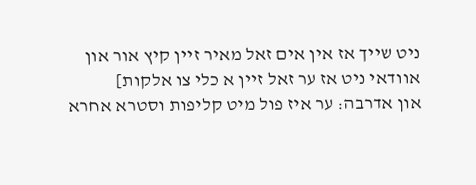ניט שייך אז אין אים זאל מאיר זיין קיץ אור און אוודאי ניט אז ער זאל זיין א כלי צו אלקות]
און אדרבה: ער איז פול מיט קליפות וסטרא אחרא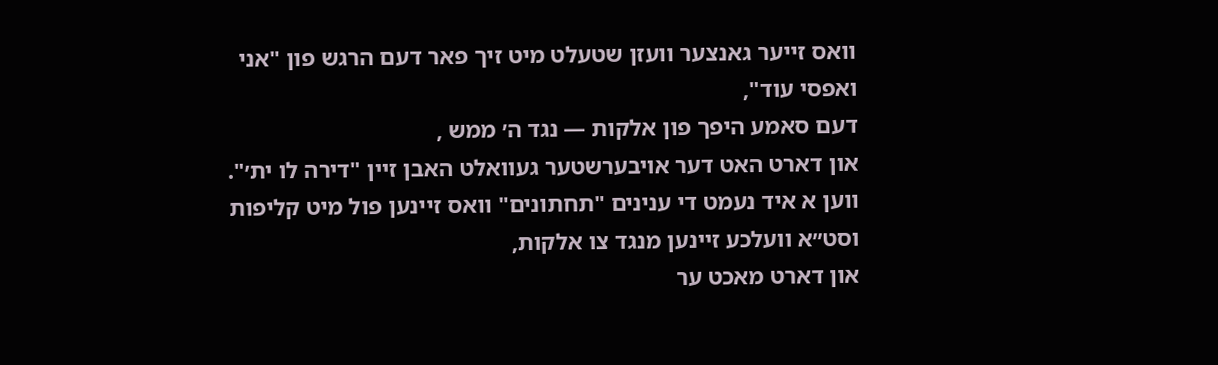וואס זייער גאנצער וועזן שטעלט מיט זיך פאר דעם הרגש פון "אני ואפסי עוד",
דעם סאמע היפך פון אלקות — נגד ה׳ ממש ,
און דארט האט דער אויבערשטער געוואלט האבן זיין "דירה לו ית׳".
ווען א איד נעמט די ענינים "תחתונים" וואס זיינען פול מיט קליפות וסט״א וועלכע זיינען מנגד צו אלקות,
און דארט מאכט ער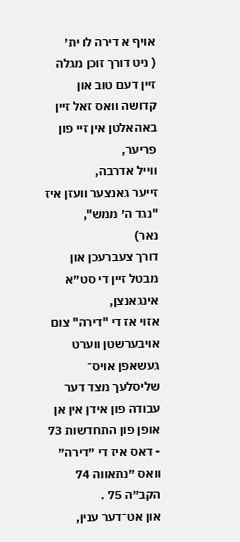אויף א דירה לו ית׳
( ניט דורך זוכן מגלה זיין דעם טוב און קדושה וואס זאל זיין באהאלטן אין זיי פון פריער,
ווייל אדרבה,
זייער גאנצער וועזן איז "נגד ה׳ ממש",
נאר)
דורך צעברעכן און מבטל זיין די סט״א אינגאנצן,
אזוי אז די "דירה" צום אויבערשטן ווערט געשאפן אויס־ שליסלעך מצד דער עבודה פון אידן אין אן אופן פון התחדשות 73
- דאס איז די ״דירה״ וואס ״נתאווה 74
הקב״ה 75 .
און אט־דער ענין,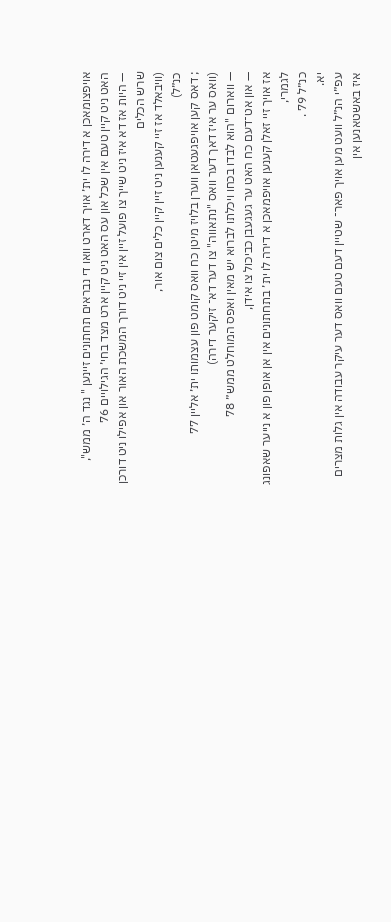אויפצומאכן א דירה לו ית׳ אויך דארט וואו די נבראים תחתונים זיינען " נגד ה׳ ממש",
האט ניט קיין טעם אין שכל און עס האט ניט קיין ארט מצד בחי׳ הגילויים 76
— היות אז דא איז ניט שייך צו פועל זיין אין זיי ניט דורך המשכת האור און אפילו ניט דורכן שרש הכלים
(וויבאלד אז זיי קענען ניט זיין קיין כלים צום אור,
כנ״ל)
; דאס קען אויפגעטאן ווערן בלויז מיטן כח וואס קומט פון עצמותו ית׳ אליין 77
(וואס ער איז דאך דער וואס "נתאווה" צו דער דא־ זיקער דירה)
— ווארום "הוא לבדו בכחו ויכלתו לברוא יש מאין ואפס המוחלט ממש״ 78
— און אט־דעם כח האט ער געגעבן כביכול צו אידן,
אז אויך זיי זאלן קענען אויפמאכן א דירה לו ית׳ בתחתונים אין אן אופן פון א נייער שאפונג לגמרי,
כנ״ל 79 .
יא.
עפ״י הנ״ל וועט מען אויך פאר־ שטיין דעם טעם וואס דער עיקר עבודה אין גלות מצרים איז באשטאנען אין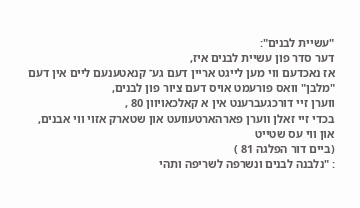"עשיית לבנים":
דער סדר פון עשיית לבנים איז,
אז נאכדעם ווי מען לייגט אריין דעם גע־ קנאטענעם ליים אין דעם "מלבן" וואס פורעמט אויס דעם ציור פון לבנים,
ווערן זיי דורכגעברענט אין א קאלכאויוון 80 ,
בכדי זיי זאלן װערן פארהארטעוועט און שטארק אזוי ווי אבנים,
און ווי עס שטייט
(ביים דור הפלגה 81 )
: "נלבנה לבנים ונשרפה לשריפה ותהי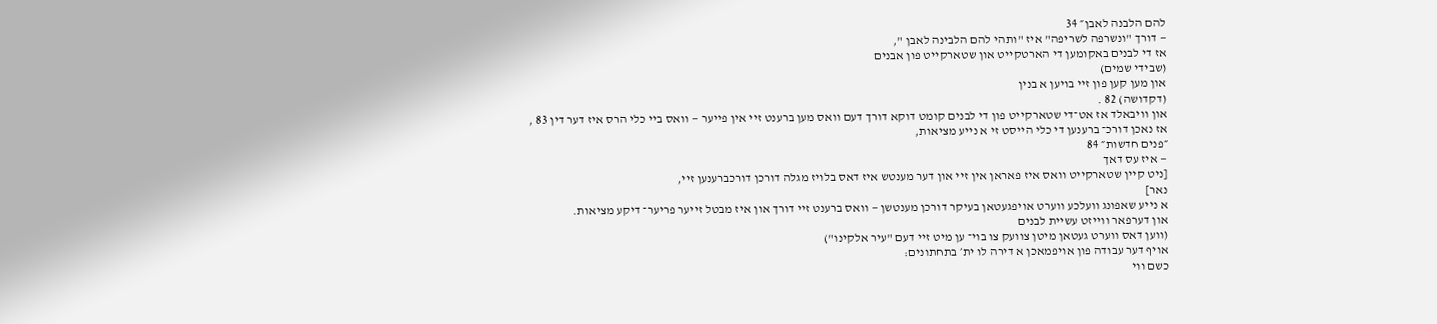להם הלבנה לאבן״ 34
— דורך "ונשרפה לשריפה" איז "ותהי להם הלבינה לאבן ",
אז די לבנים באקומען די הארטקייט און שטארקייט פון אבנים
(שבידי שמים)
און מען קען פון זיי בויען א בנין
(דקדושה) 82 .
און וויבאלד אז אט־די שטארקייט פון די לבנים קומט דוקא דורך דעם וואס מען ברענט זיי אין פייער — וואס ביי כלי הרס איז דער דין 83 ,
אז נאכן דורכ־ ברענען די כלי הייסט זי א נייע מציאות,
״פנים חדשות״ 84
— איז עס דאך
[ניט קיין שטארקייט וואס איז פאראן אין זיי און דער מענטש איז דאס בלויז מגלה דורכן דורכברענען זיי,
נאר]
א נייע שאפונג וועלכע ווערט אויפגעטאן בעיקר דורכן מענטשן — וואס ברענט זיי דורך און איז מבטל זייער פריער־ דיקע מציאות.
און דערפאר ווייזט עשיית לבנים
(ווען דאס ווערט געטאן מיטן צוועק צו בוי־ ען מיט זיי דעם "עיר אלקינו")
אויף דער עבודה פון אויפמאכן א דירה לו ית׳ בתחתונים:
כשם ווי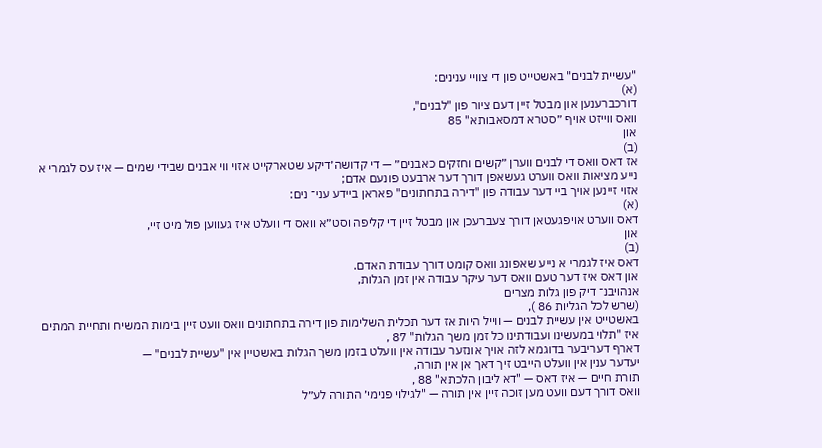"עשיית לבנים" באשטייט פון די צוויי ענינים:
(א)
דורכברענען און מבטל זיין דעם ציור פון "לבנים",
וואס ווייזט אויף ״סטרא דמסאבותא" 85
און
(ב)
אז דאס וואס די לבנים ווערן ״קשים וחזקים כאבנים״ — די קדושה׳דיקע שטארקייט אזוי ווי אבנים שבידי שמים — איז עס לגמרי א נייע מציאות וואס ווערט געשאפן דורך דער ארבעט פונעם אדם;
אזוי זיינען אויך ביי דער עבודה פון "דירה בתחתונים" פאראן ביידע עני־ נים:
(א)
דאס ווערט אויפגעטאן דורך צעברעכן און מבטל זיין די קליפה וסט״א וואס די וועלט איז געווען פול מיט זיי,
און
(ב)
דאס איז לגמרי א נייע שאפונג וואס קומט דורך עבודת האדם.
און דאס איז דער טעם וואס דער עיקר עבודה אין זמן הגלות,
אנהויבנ־ דיק פון גלות מצרים
(שרש לכל הגליות 86 ),
באשטייט אין עשיית לבנים — ווייל היות אז דער תכלית השלימות פון דירה בתחתונים וואס וועט זיין בימות המשיח ותחיית המתים איז "תלוי במעשינו ועבודתינו כל זמן משך הגלות" 87 ,
דארף דעריבער בדוגמא לזה אויך אונזער עבודה אין וועלט בזמן משך הגלות באשטיין אין "עשיית לבנים" —
יעדער ענין אין וועלט הייבט זיך דאך אן אין תורה,
תורת חיים — איז דאס — "דא ליבון הלכתא" 88 ,
וואס דורך דעם וועט מען זוכה זיין אין תורה — "לגילוי פנימי׳ התורה לע״ל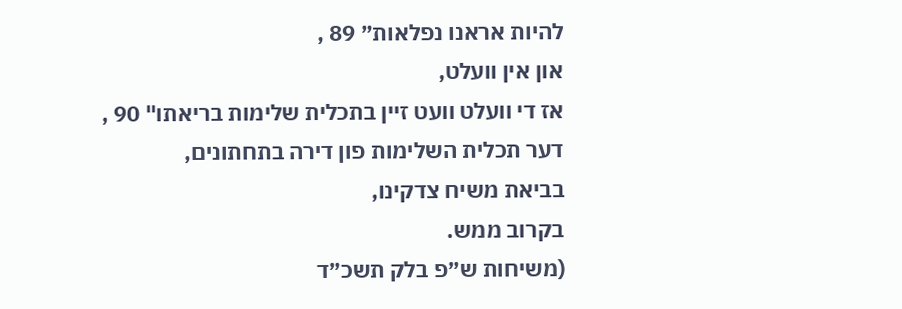להיות אראנו נפלאות״ 89 ,
און אין וועלט,
אז די וועלט וועט זיין בתכלית שלימות בריאתו" 90 ,
דער תכלית השלימות פון דירה בתחתונים,
בביאת משיח צדקינו,
בקרוב ממש.
(משיחות ש״פ בלק תשכ״ד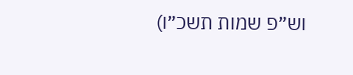וש״פ שמות תשכ״ו)